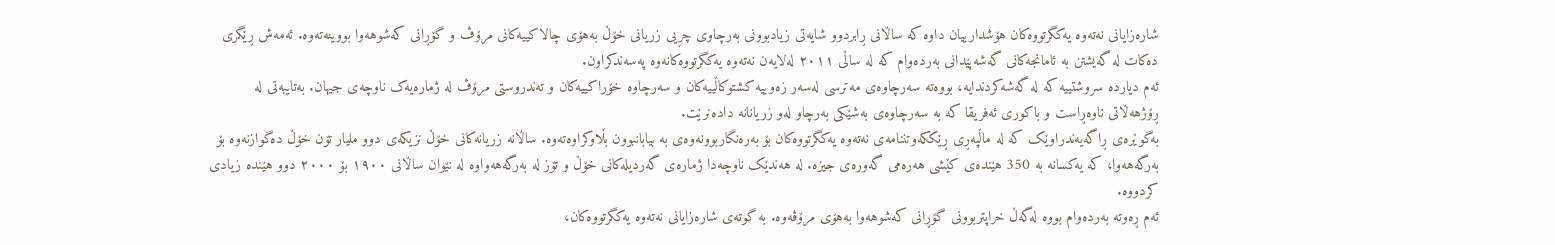شارەزایانی نەتەوە یەکگرتووەکان هۆشدارییان داوە کە ساڵانی ڕابردوو شایەتی زیادبوونی بەرچاوی چڕیی زریانی خۆڵ بەهۆی چالاکییەکانی مرۆڤ و گۆڕانی کەشوهەوا بووینەتەوە. ئەمەش ڕێگری دەکات لە گەیشتن بە ئامانجەکانی گەشەپێدانی بەردەوام کە لە ساڵی ٢٠١١ لەلایەن نەتەوە یەکگرتووەکانەوە پەسەندکراون.
ئەم دیاردە سروشتییە کە لە گەشەکردندایە، بووەتە سەرچاوەی مەترسی لەسەر زەوییە کشتوکاڵییەکان و سەرچاوە خۆراکییەکان و تەندروستی مرۆڤ لە ژمارەیەک ناوچەی جیهان. بەتایبەتی لە ڕۆژهەڵاتی ناوەڕاست و باکوری ئەفریقا کە بە سەرچاوەی بەشێکی بەرچاو لەو زریانانە دادەنرێت.
بەگوێرەی ڕاگەیەندراوێک کە لە ماڵپەڕی ڕێککەوتننامەی نەتەوە یەکگرتووەکان بۆ بەرەنگاربوونەوەی بە بیابانبوون بڵاوکراوەتەوە. ساڵانە زریانەکانی خۆڵ نزیکەی دوو ملیار تۆن خۆڵ دەگوازنەوە بۆ بەرگەهەوا، کە یەکسانە بە 350 هێندەی کێشی هەرەمی گەورەی جیزە. لە هەندێک ناوچەدا ژمارەی گەردیلەکانی خۆڵ و تۆز لە بەرگەهەواوە لە نێوان ساڵانی ١٩٠٠ بۆ ٢٠٠٠ دوو هێندە زیادی کردووە.
ئەم ڕەوتە بەردەوام بووە لەگەڵ خراپتربوونی گۆڕانی کەشوهەوا بەهۆی مرۆڤەوە. بە گوتەی شارەزایانی نەتەوە یەکگرتووەکان،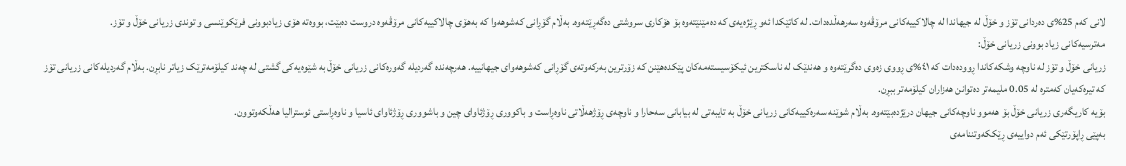لانی کەم 25%ی دەردانی تۆز و خۆڵ لە جیهاندا لە چالاکییەکانی مرۆڤەوە سەرهەڵدەدات. لە کاتێکدا ئەو ڕێژەیەی کە دەمێنێتەوە بۆ هۆکاری سروشتی دەگەڕێتەوە. بەڵام گۆڕانی کەشوهەوا کە بەهۆی چالاکییەکانی مرۆڤەوە دروست دەبێت، بووەتە هۆی زیادبوونی فرێکوێنسی و توندی زریانی خۆڵ و تۆز.
مەترسیەکانی زیاد بوونی زریانی خۆڵ:
زریانی خۆڵ و تۆز لە ناوچە وشکەکاندا ڕوودەدات کە ٤١%ی ڕووی زەوی دەگرێتەوە و هەندێک لە ناسکترین ئیکۆسیستەمەکان پێکدەهێنن کە زۆرترین بەرکەوتەی گۆڕانی کەشوهەوای جیهانییە. هەرچەندە گەردیلە گەورەکانی زریانی خۆڵ بە شێوەیەکی گشتی لە چەند کیلۆمەترێک زیاتر نابڕن. بەڵام گەردیلەکانی زریانی تۆز کە تیرەکەیان کەمترە لە 0.05 ملیمەتر دەتوانن هەزاران کیلۆمەتر ببڕن.
بۆیە کاریگەری زریانی خۆڵ بۆ هەموو ناوچەکانی جیهان درێژدەبێتەوە. بەڵام شوێنە سەرەکییەکانی زریانی خۆڵ بە تایبەتی لە بیابانی سەحارا و ناوچەی ڕۆژهەڵاتی ناوەڕاست و باکووری ڕۆژئاوای چین و باشووری ڕۆژئاوای ئاسیا و ناوەڕاستی ئوسترالیا هەڵکەوتوون.
بەپێی ڕاپۆرتێکی ئەم دواییەی ڕێککەوتننامەی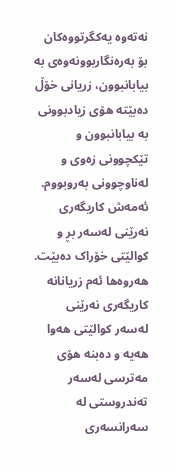نەتەوە یەکگرتووەکان بۆ بەرەنگاربوونەوەی بە بیابانبوون، زریانی خۆڵ دەبێتە هۆی زیادبوونی بە بیابانبوون و تێکچوونی زەوی و لەناوچوونی بەروبووم. ئەمەش کاریگەری نەرێنی لەسەر بڕ و کوالێتی خۆراک دەبێت. هەروەها ئەم زریانانە کاریگەری نەرێنی لەسەر کوالێتی هەوا هەیە و دەبنە هۆی مەترسی لەسەر تەندروستی لە سەرانسەری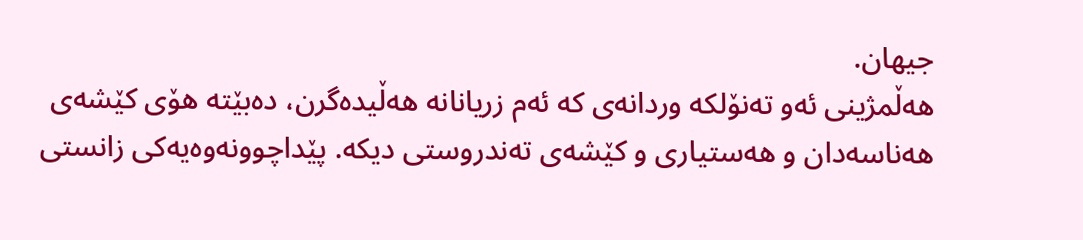جیهان.
هەڵمژینی ئەو تەنۆلکە وردانەی کە ئەم زریانانە هەڵیدەگرن، دەبێتە هۆی کێشەی هەناسەدان و هەستیاری و کێشەی تەندروستی دیکە. پێداچوونەوەیەکی زانستی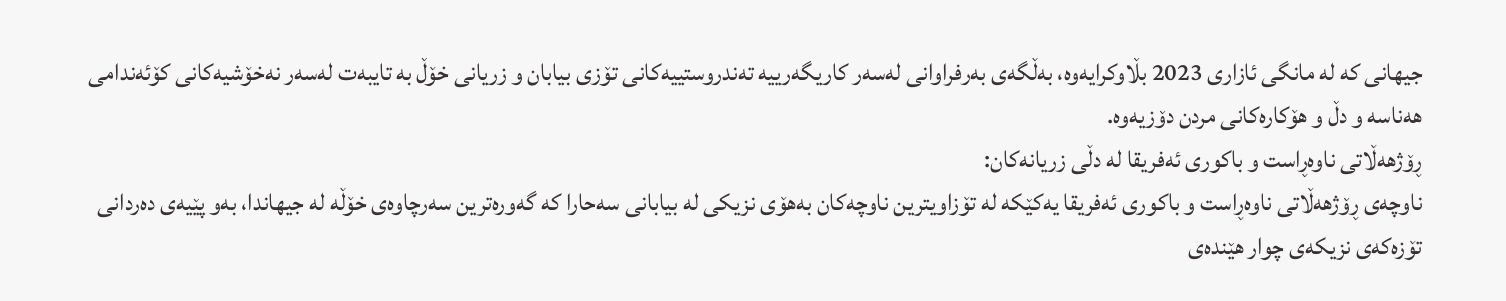جیهانی کە لە مانگی ئازاری 2023 بڵاوکرایەوە، بەڵگەی بەرفراوانی لەسەر کاریگەرییە تەندروستییەکانی تۆزی بیابان و زریانی خۆڵ بە تایبەت لەسەر نەخۆشیەکانی کۆئەندامی هەناسە و دڵ و هۆکارەکانی مردن دۆزیەوە.
ڕۆژهەڵاتی ناوەڕاست و باکوری ئەفریقا لە دڵی زریانەکان:
ناوچەی ڕۆژهەڵاتی ناوەڕاست و باکوری ئەفریقا یەکێکە لە تۆزاویترین ناوچەکان بەهۆی نزیکی لە بیابانی سەحارا کە گەورەترین سەرچاوەی خۆڵە لە جیهاندا، بەو پێیەی دەردانی تۆزەکەی نزیکەی چوار هێندەی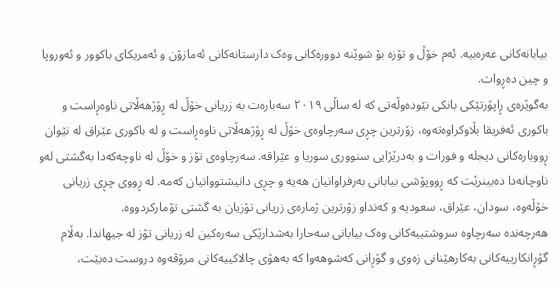بیابانەکانی عەرەبیە. ئەم خۆڵ و تۆزە بۆ شوێنە دوورەکانی وەک دارستانەکانی ئەمازۆن و ئەمریکای باکوور و ئەوروپا و چین دەڕوات.
بەگوێرەی ڕاپۆرتێکی بانکی نێودەوڵەتی کە لە ساڵی ٢٠١٩ سەبارەت بە زریانی خۆڵ لە ڕۆژهەڵاتی ناوەڕاست و باکوری ئەفریقا بڵاوکراوەتەوە، زۆرترین چڕی سەرچاوەی خۆڵ لە ڕۆژهەڵاتی ناوەڕاست و لە باکوری عێراق لە نێوان ڕووبارەکانی دیجلە و فورات و بەدرێژایی سنووری سوریا و عێراقە. سەرچاوەی تۆز و خۆڵ لە ناوچەکەدا بەگشتی لەو ناوچانەدا دەبینرێت کە ڕووپۆشی بیابانی بەرفراوانیان هەیە و چڕی دانیشتووانیان کەمە. لە ڕووی چڕی زریانی خۆڵەوە، سودان، عێراق، سعودیە و کەنداو زۆرترین ژمارەی زریانی تۆزیان بە گشتی تۆمارکردووە.
هەرچەندە سەرچاوە سروشتییەکانی وەک بیابانی سەحارا بەشدارێکی سەرەکین لە زریانی تۆز لە جیهاندا. بەڵام گۆڕانکارییەکانی بەکارهێنانی زەوی و گۆڕانی کەشوهەوا کە بەهۆی چالاکییەکانی مرۆڤەوە دروست دەبێت،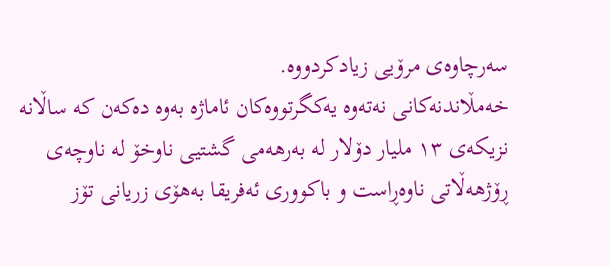سەرچاوەی مرۆیی زیادکردووە.
خەمڵاندنەکانی نەتەوە یەکگرتووەکان ئاماژە بەوە دەکەن کە ساڵانە نزیکەی ١٣ ملیار دۆلار لە بەرهەمی گشتیی ناوخۆ لە ناوچەی ڕۆژهەڵاتی ناوەڕاست و باکووری ئەفریقا بەهۆی زریانی تۆز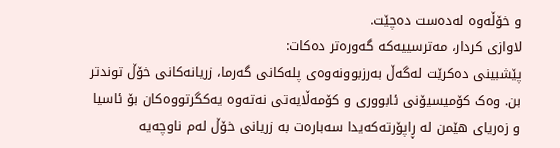و خۆڵەوە لەدەست دەچێت.
لاوازی کردار، مەترسییەکە گەورەتر دەکات:
پێشبینی دەکرێت لەگەڵ بەرزبوونەوەی پلەکانی گەرما، زریانەکانی خۆڵ توندتر بن. وەک کۆمیسیۆنی ئابووری و کۆمەڵایەتی نەتەوە یەکگرتووەکان بۆ ئاسیا و زەریای هێمن لە ڕاپۆرتەکەیدا سەبارەت بە زریانی خۆڵ لەم ناوچەیە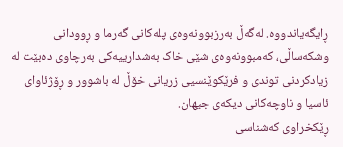ڕایگەیاندووە. لەگەڵ بەرزبوونەوەی پلەکانی گەرما و ڕوودانی وشکەساڵی، کەمبوونەوەی شێی خاک بەشدارییەکی بەرچاوی دەبێت لە زیادکردنی توندی و فرێکوێنسیی زریانی خۆڵ لە باشوور و ڕۆژئاوای ئاسیا و ناوچەکانی دیکەی جیهان.
ڕێکخراوی کەشناسی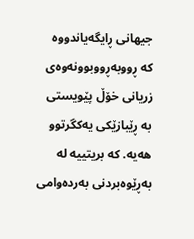جیهانی ڕایگەیاندووە کە ڕووبەڕووبوونەوەی زریانی خۆڵ پێویستی بە ڕێبازێکی یەکگرتوو هەیە. کە بریتییە لە بەڕێوەبردنی بەردەوامی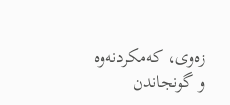زەوی، کەمکردنەوە و گونجاندن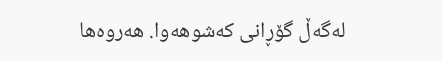لەگەڵ گۆڕانی کەشوهەوا. هەروەها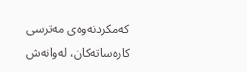کەمکردنەوەی مەترسی کارەساتەکان، لەوانەش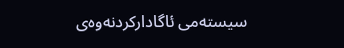سیستەمی ئاگادارکردنەوەی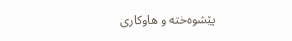پێشوەختە و هاوکاری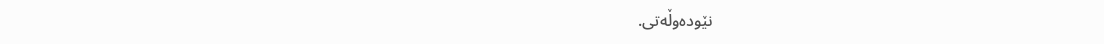نێودەوڵەتی.